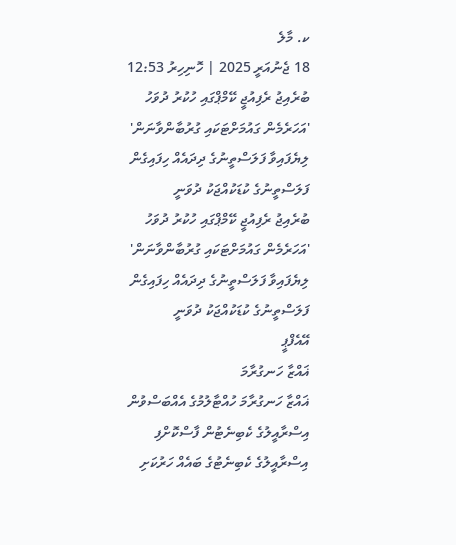ކ. މާލެ
18 ޖެނުއަރީ 2025 | ހޮނިހިރު 12:53
ބުރެއިޖު ރެފިއުޖީ ކޭމްޕްގައި ހުކުރު ދުވަހު 'އަހަރެމެން ގައުމަށްޓަކައި ގުރުބާންވާނަން' ލިޔެފައިވާ ފަލަސްތީނުގެ ދިދައެއް ހިފައިގެން ފަލަސްތީނުގެ ކުޑަކުއްޖަކު ދުވަނީ
ބުރެއިޖު ރެފިއުޖީ ކޭމްޕްގައި ހުކުރު ދުވަހު 'އަހަރެމެން ގައުމަށްޓަކައި ގުރުބާންވާނަން' ލިޔެފައިވާ ފަލަސްތީނުގެ ދިދައެއް ހިފައިގެން ފަލަސްތީނުގެ ކުޑަކުއްޖަކު ދުވަނީ
އޭއެފްޕީ
ޣައްޒާ ހަނގުރާމަ
ޣައްޒާ ހަނގުރާމަ ހުއްޓާލުމުގެ އެއްބަސްވުން އިސްރާއީލުގެ ކެބިނެޓުން ފާސްކޮށްފި
އިސްރާއީލުގެ ކެބިނެޓުގެ ބައެއް ހަރުކަށި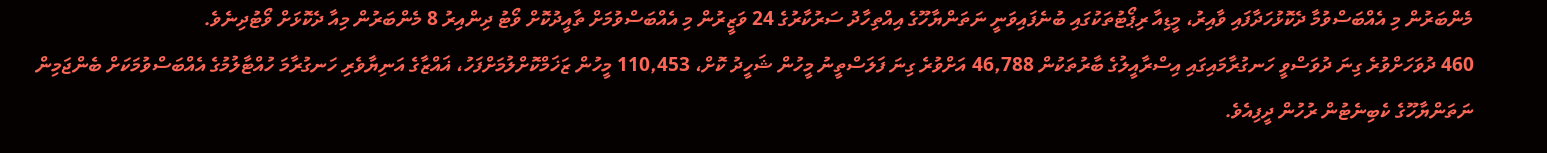މެންބަރުން މި އެއްބަސްވުމާ ދެކޮޅުހަދާފައި ވާއިރު، މީޑިއާ ރިޕޯޓުތަކުގައި ބުނެފައިވަނީ ނަތަންޔާހޫގެ އިއްތިހާދު ސަރުކާރުގެ 24 ވަޒީރުން މި އެއްބަސްވުމަށް ތާއީދުކޮށް ވޯޓު ދިންއިރު 8 މެންބަރުން މިއާ ދެކޮޅަށް ވޯޓުދިނެވެ.
460 ދުވަހަށްވުރެ ގިނަ ދުވަސްވީ ހަނގުރާމައިގައި އިސްރާއީލުގެ ބާރުތަކުން 46,788 އަށްވުރެ ގިނަ ފަލަސްތީނު މީހުން ޝަހީދު ކޮށް، 110,453 މީހުން ޒަޚަމްކޮށްލުމަށްފަހު، ޣައްޒާގެ އަނިޔާވެރި ހަނގުރާމަ ހުއްޓާލުމުގެ އެއްބަސްވުމަކަށް ބެންޖަމިން ނަތަންޔާހޫގެ ކެބިނެޓުން ރުހުން ދީފިއެވެ.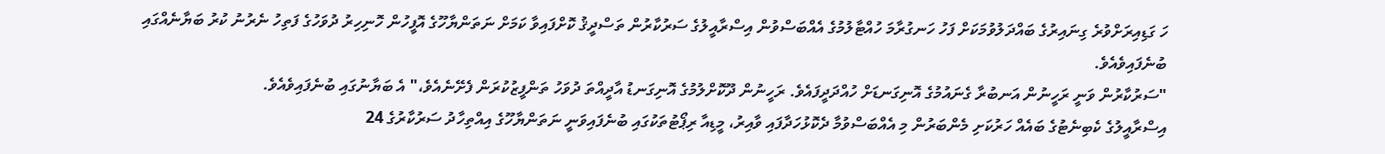ހަ ގަޑިއިރަށްވުރެ ގިނައިރުގެ ބައްދަލުވުމަކަށް ފަހު ހަނގުރާމަ ހުއްޓާލުމުގެ އެއްބަސްވުން އިސްރާއީލުގެ ސަރުކާރުން ތަސްދީޤު ކޮށްފައިވާ ކަމަށް ނަތަންޔާހޫގެ އޮފީހުން ހޮނިހިރު ދުވަހުގެ ފަތިހު ނެރުނު ކުރު ބަޔާނެއްގައި ބުނެފައިވެއެވެ.
"ސަރުކާރުން ވަނީ ރަހީނުން އަނބުރާ ގެނައުމުގެ އޮނިގަނޑަށް ހުއްދަދީފައެވެ. ރަހީނުން ދޫކޮށްލުމުގެ އޮނިގަނޑު އާދީއްތަ ދުވަހު ތަންފީޒުކުރަން ފެށޭނެއެވެ،" އެ ބަޔާނުގައި ބުނެފައިވެއެވެ.
އިސްރާއީލުގެ ކެބިނެޓުގެ ބައެއް ހަރުކަށި މެންބަރުން މި އެއްބަސްވުމާ ދެކޮޅުހަދާފައި ވާއިރު، މީޑިއާ ރިޕޯޓުތަކުގައި ބުނެފައިވަނީ ނަތަންޔާހޫގެ އިއްތިހާދު ސަރުކާރުގެ 24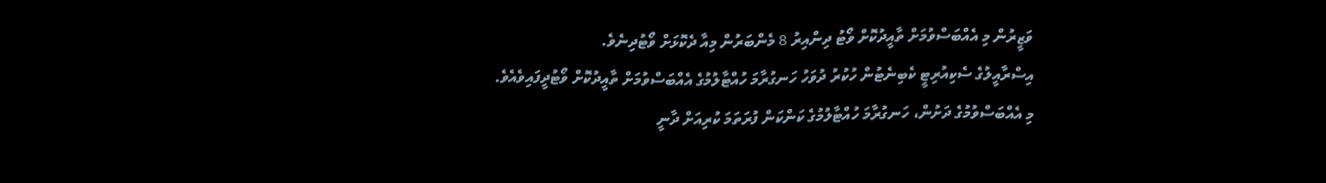ވަޒީރުން މި އެއްބަސްވުމަށް ތާއީދުކޮށް ވޯޓު ދިންއިރު 8 މެންބަރުން މިއާ ދެކޮޅަށް ވޯޓުދިނެވެ.
އިސްރާއީލުގެ ސެކިއުރިޓީ ކެބިނެޓުން ހުކުރު ދުވަހު ހަނގުރާމަ ހުއްޓާލުމުގެ އެއްބަސްވުމަށް ތާއީދުކޮށް ވޯޓުދީފައިވެއެވެ.
މި އެއްބަސްވުމުގެ ދަށުން، ހަނގުރާމަ ހުއްޓާލުމުގެ ކަންކަން ފުރަތަމަ ކުރިއަށް ދާނީ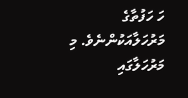ހަ ހަފުތާގެ މަރުހަލާއަކުންނެވެ. މި މަރުހަލާގައި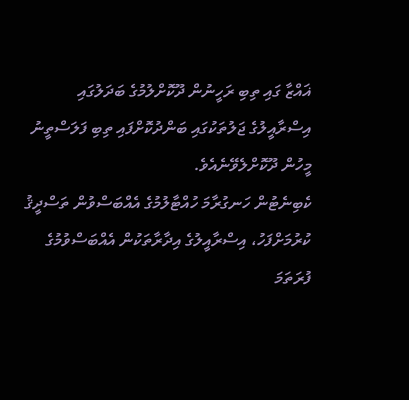ޣައްޒާ ގައި ތިބި ރަހީނުން ދޫކޮށްލުމުގެ ބަދަލުގައި އިސްރާއީލުގެ ޖަލުތަކުގައި ބަންދުކޮށްފައި ތިބި ފަލަސްތީނު މީހުން ދޫކޮށްލެވޭނެއެވެ.
ކެބިނެޓުން ހަނގުރާމަ ހުއްޓާލުމުގެ އެއްބަސްވުން ތަސްދީޤު ކުރުމަށްފަހު، އިސްރާއީލުގެ އިދާރާތަކުން އެއްބަސްވުމުގެ ފުރަތަމަ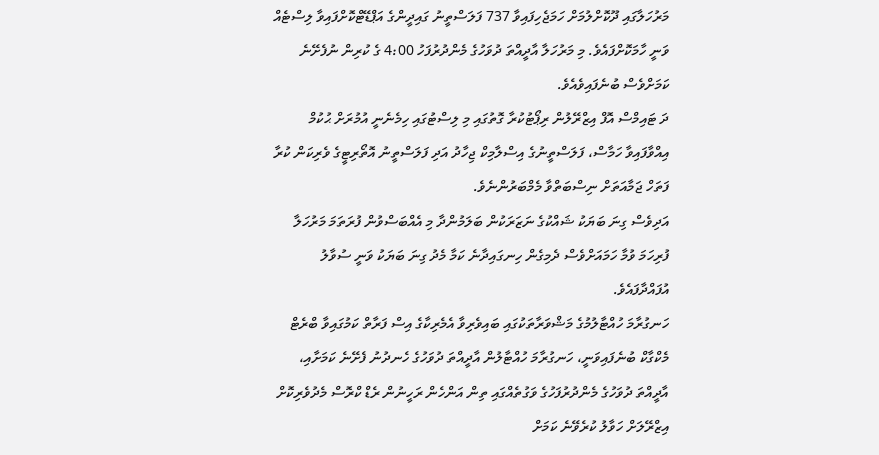މަރުހަލާގައި ދޫކޮށްލުމަށް ހަމަޖެހިފައިވާ 737 ފަލަސްތީނު ގައިދީންގެ އަޕްޑޭޓްކޮށްފައިވާ ލިސްޓެއް ވަނީ ހާމަކޮށްފައެވެ. މި މަރުހަލާ އާދީއްތަ ދުވަހުގެ މެންދުރުފަހު 4:00 ގެ ކުރިން ނުފެށޭނެ ކަމަށްވެސް ބުނެފައިވެއެވެ.
ދަ ޓައިމްސް އޮފް އިޒްރޭލުން ރިޕޯޓުކުރާ ގޮތުގައި މި ލިސްޓުގައި ހިމެނެނީ އުމުރަށް ޙުކުމް އިއްވާފައިވާ ހަމާސް، ފަލަސްތީނުގެ އިސްލާމިކް ޖިހާދު އަދި ފަލަސްތީނު އޮތޯރިޓީގެ ވެރިކަން ކުރާ ފަތަހް ޖަމާއަތަށް ނިސްބަތްވާ މެމްބަރުންނެވެ.
އަދިވެސް ގިނަ ބަޔަކު ޝައްކުގެ ނަޒަރަކުން ބަލަމުންދާ މި އެއްބަސްވުން ފުރަތަމަ މަރުހަލާ ފުރިހަމަ ވުމާ ހަމައަށްވެސް ދެމިގެން ހިނގައިދާނެ ކަމާ މެދު ގިނަ ބަޔަކު ވަނީ ސުވާލު އުފައްދާފައެވެ.
ހަނގުރާމަ ހުއްޓާލުމުގެ މަޝްވަރާތަކުގައި ބައިވެރިވާ އެމެރިކާގެ އިސް ފަރާތް ކަމުގައިވާ ބްރެޓް މެކްގާކް ބުނެފައިވަނީ، ހަނގުރާމަ ހުއްޓާލުން އާދީއްތަ ދުވަހުގެ ހެނދުނު ފެށޭނެ ކަމަށާއި، އާދީއްތަ ދުވަހުގެ މެންދުރުފަހުގެ ވަގުތެއްގައި ތިން އަންހެން ރަހީނުން ރެޑް ކްރޮސް މެދުވެރިކޮށް އިޒްރޭލަށް ހަވާލު ކުރެވޭނެ ކަމަށް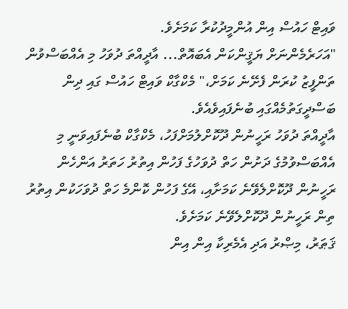ވައިޓް ހައުސް އިން އުންމީދުކުރާ ކަމަށެވެ.
"އަހަރެމެންނަށް ޔަޤީންކަން އެބައޮތް... އާދީއްތަ ދުވަހު މި އެއްބަސްވުން ތަންފީޒު ކުރަން ފެށޭނެ ކަމަށް،" މެކްގާކް ވައިޓް ހައުސް ގައި ދިން ބަސްދީގަތުމެއްގައި ބުނެފައިވެއެވެ.
އާދީއްތަ ދުވަހު ރަހީނުން ދޫކޮށްލުމަށްފަހު، މެކްގާކް ބުނެފައިވަނީ މި އެއްބަސްވުމުގެ ދަށުން ހަތް ދުވަހުގެ ފަހުން އިތުރު ހަތަރު އަންހެން ރަހީނުން ދޫކޮށްލެވޭނެ ކަމަށާއި، އޭގެ ފަހުން ކޮންމެ ހަތް ދުވަހަކުން އިތުރު ތިން ރަހީނުން ދޫކޮށްލެވޭނެ ކަމަށެވެ.
ޤަޠަރު، މިޞްރު އަދި އެމެރިކާ އިން އިން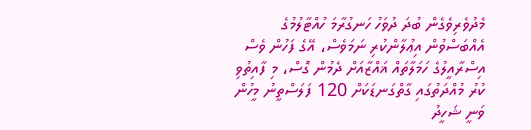މެދުވެރިވެގެން ބުދަ ދުވަހު ހަނގުރާމަ ހުއްޓާލުމުގެ އެއްބަސްވުން އިޢުލާންކުރި ނަމަވެސް، އޭގެ ފަހުން ވެސް އިސްރާއީލުގެ ހަމަލާތައް ޣައްޒާއަށް ދެމުން ގޮސް، މި ފާއިތުވި ކުރު މުއްދަތުގައި ގާތްގަނޑަކަށް 120 ފަލަސްތީނު މީހުން ވަނީ ޝަހީދު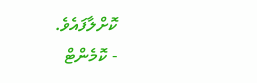ކޮށްލާފައެވެ.
- ކޮމެންޓް